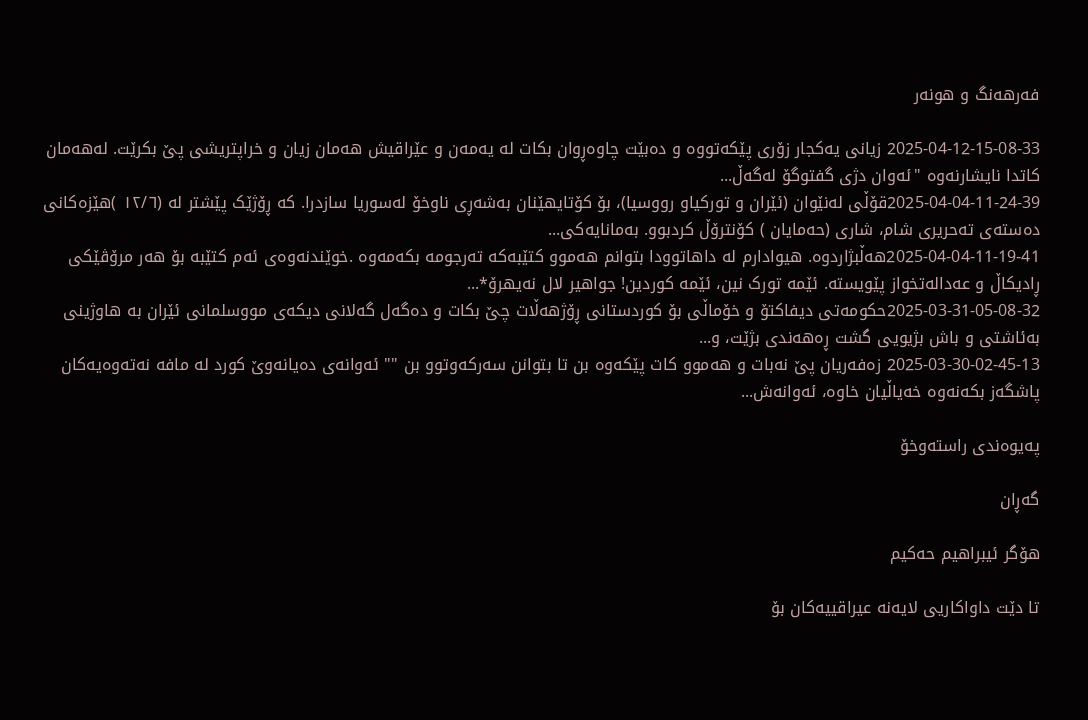فه‌رهه‌نگ‌ و هونه‌ر

2025-04-12-15-08-33 زیانی یەکجار زۆری پێکەتووە و دەبێت چاوەڕوان بکات لە یەمەن و عێراقیش هەمان زیان و خراپتریشی پێ بکرێت. لەهەمان کاتدا نایشارنەوە "ئەوان دژی گفتوگۆ لەگەڵ...
2025-04-04-11-24-39قۆڵی لەنێوان (ئێران و تورکیاو رووسیا)، بۆ کۆتایهێنان بەشەڕی ناوخۆ لەسوریا سازدرا. کە ڕۆژێک پێشتر لە (١٢/٦ )هێزەکانی دەستەی تەحریری شام، شاری (حەمایان ) کۆنترۆڵ کردبوو. بەمانایەکی...
2025-04-04-11-19-41هەڵبژاردوە. هیوادارم لە داهاتوودا بتوانم هەموو کتێبەکە تەرجومە بکەمەوە .خوێندنەوەی ئەم کتێبە بۆ هەر مرۆڤێکی ڕادیکاڵ و عەدالەتخواز پێویستە. ئێمە تورک نین، ئێمە کوردین! جواهیر لال نەیهرۆ*...
2025-03-31-05-08-32حکومەتی دیفاکتۆ و خۆماڵی بۆ کوردستانی ڕۆژهەڵات چێ بکات و دەگەل گەلانی دیکەی مووسلمانی ئێران بە هاوژینی بەئاشتی و باش بژیویی‌ گشت ڕەهەندی بژێت، و...
2025-03-30-02-45-13 زەفەریان پێ نەبات و هەموو کات پێکەوە بن تا بتوانن سەرکەوتوو بن "" ئەوانەی دەیانەوێ کورد لە مافە نەتەوەیەکان پاشگەز بکەنەوە خەیاڵیان خاوە، ئەوانەش...

په‌یوه‌ندی راسته‌وخۆ

گه‌ڕان

هۆگر ئیبراهیم حەکیم

تا دێت داواكاریی لایه‌نه‌ عیراقییه‌كان بۆ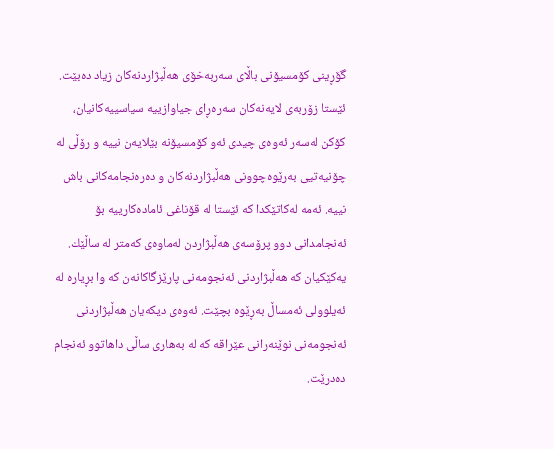گۆڕینی كۆمسیۆنی باڵای سه‌ربه‌خۆی هه‌ڵبژاردنه‌كان زیاد ده‌بێت. ئێستا زۆربه‌ی لایه‌نه‌كان سه‌ره‌ڕای جیاوازییه‌ سیاسییه‌كانیان، كۆكن له‌سه‌ر ئه‌وه‌ی چیدی ئه‌و كۆمسیۆنه‌ بێلایه‌ن نییه‌ و رۆڵی له‌ چۆنیه‌تیی به‌رێوه‌چوونی هه‌ڵبژاردنه‌كان و ده‌ره‌نجامه‌كانى باش نییه‌. ئەمە له‌كاتێكدا كه‌ ئێستا له‌ قۆناغی ئاماده‌كارییه‌ بۆ ئه‌نجامدانى دوو پرۆسه‌ی هه‌ڵبژاردن له‌ماوه‌ی كه‌متر له‌ ساڵێك. یه‌كێكیان كه‌ هه‌ڵبژاردنی ئه‌نجومه‌نی پارێزگاكانه‌ن كه‌ وا بڕیاره‌ له‌ ئه‌یلوولی ئه‌مساڵ به‌ڕێوه‌ بچێت. ئه‌وه‌ی دیكه‌یان هه‌ڵبژاردنی ئه‌نجومه‌نی نوێنه‌رانی عێراقه‌ كه‌ له‌ به‌هاری ساڵی داهاتوو ئه‌نجام ده‌درێت.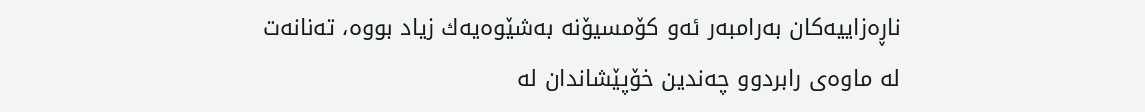ناڕه‌زاییه‌كان به‌رامبه‌ر ئه‌و کۆمسیۆنه‌ به‌شێوه‌یه‌ك زیاد بووه‌، ته‌نانه‌ت له‌ ماوه‌ی رابردوو چه‌ندین خۆپێشاندان له‌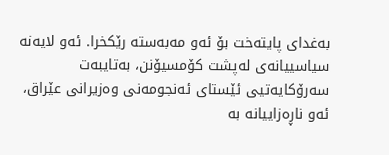به‌غداى پایته‌خت بۆ ئه‌و مه‌به‌سته‌ رێكخرا. ئه‌و لایه‌نه‌ سیاسییانه‌ى له‌پشت كۆمسیۆنن، به‌تایبه‌ت سه‌رۆكایه‌تیی ئێستاى ئه‌نجومه‌نی وه‌زیرانی عێراق، ئه‌و ناڕه‌زاییانه‌ به‌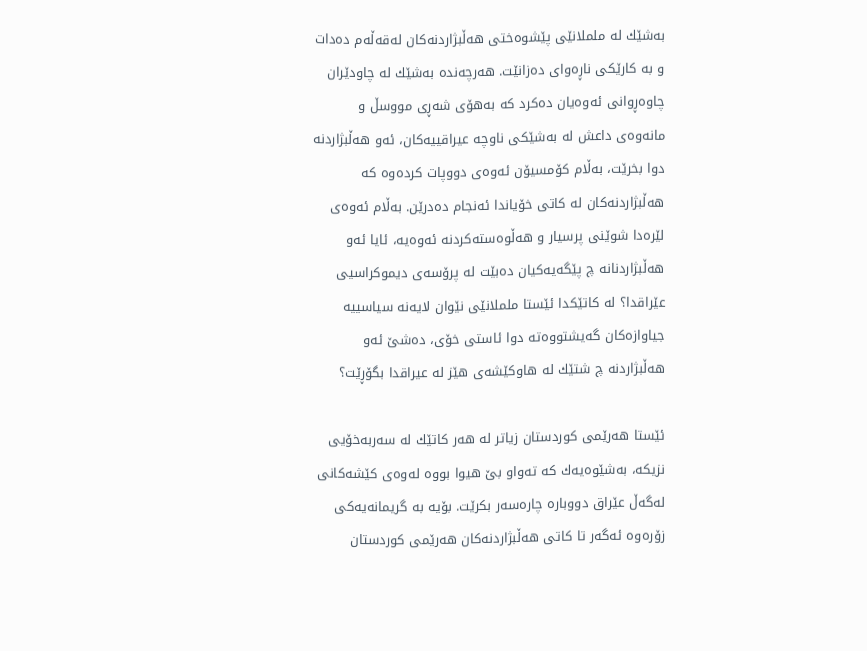به‌شێك له‌ ململانێی پێشوه‌ختی هه‌ڵبژاردنه‌كان له‌قه‌ڵه‌م ده‌دات و به‌ كارێكی ناڕه‌واى ده‌زانێت. هه‌رچه‌نده‌ به‌شێك له‌ چاودێران چاوه‌ڕوانى ئه‌وه‌یان ده‌كرد كه‌ به‌هۆی شه‌ڕی مووسڵ و مانه‌وه‌ی داعش له‌ به‌شێكی ناوچه‌ عیراقییه‌كان، ئه‌و هه‌ڵبژاردنه‌ دوا بخرێت، به‌ڵام كۆمسیۆن ئه‌وه‌ی دووپات كرده‌وه‌ كه‌ هه‌ڵبژاردنه‌كان له‌ كاتى خۆیاندا ئه‌نجام ده‌درێن. به‌ڵام ئه‌وه‌ی لێره‌دا شوێنی پرسیار و هه‌ڵوه‌سته‌كردنه‌ ئه‌وه‌یه‌، ئایا ئه‌و هه‌ڵبژاردنانه‌ چ پێگه‌یه‌كیان ده‌بێت له‌ پرۆسه‌ی دیموكراسیی عێراقدا؟ له‌ كاتێكدا ئێستا ململانێی نێوان لایه‌نه‌ سیاسییه‌ جیاوازه‌كان گه‌یشتووەته‌ دوا ئاستی خۆی، ده‌شێ ئه‌و هه‌ڵبژاردنه‌ چ شتێك له‌ هاوكێشه‌ى هێز له‌ عیراقدا بگۆڕێت؟

ئێستا هه‌رێمی كوردستان زیاتر له‌ هه‌ر كاتێك له‌ سه‌ربه‌خۆیی نزیكه‌، به‌شێوه‌یه‌ك كه‌ ته‌واو بێ هیوا بووه‌ له‌وه‌ی كێشه‌كانى له‌گه‌ڵ عێراق دووباره‌ چاره‌سه‌ر بكرێت. بۆیه‌ به‌ گریمانه‌یه‌كی زۆره‌وه‌ ئه‌گه‌ر تا كاتى هه‌ڵبژاردنه‌كان هه‌رێمی كوردستان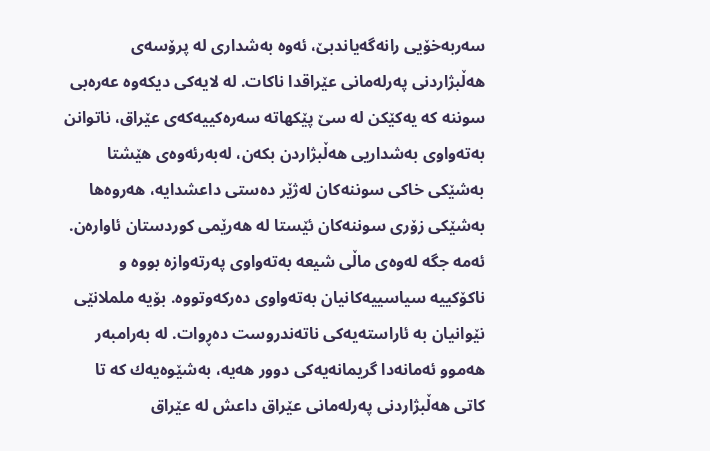سه‌ربه‌خۆیی رانه‌گه‌یاندبێ، ئه‌وه‌ به‌شداری له‌ پرۆسه‌ی هه‌ڵبژاردنی په‌رله‌مانى عێراقدا ناكات. له‌ لایه‌كی دیكه‌وه‌ عه‌ره‌بی سوننه‌ كه‌ یه‌كێكن له‌ سێ پێكهاته‌ سه‌ره‌كییه‌كه‌ی عێراق، ناتوانن به‌ته‌واوی به‌شداریی هه‌ڵبژاردن بكه‌ن، له‌به‌رئه‌وه‌ی هێشتا به‌شێكی خاكی سوننه‌كان له‌ژێر ده‌ستی داعشدایه‌، هه‌روه‌ها به‌شێكی زۆری سوننه‌كان ئێستا له‌ هه‌رێمی كوردستان ئاواره‌ن. ئه‌مه‌ جگه‌ له‌وه‌ی ماڵی شیعه‌ به‌ته‌واوى په‌رته‌وازه‌ بووه‌ و ناكۆكییه‌ سیاسییه‌كانیان به‌ته‌واوی ده‌ركه‌وتووه‌. بۆیه‌ ململانێی نێوانیان به‌ ئاراسته‌یه‌كی ناته‌ندروست ده‌ڕوات. له‌ به‌رامبه‌ر هه‌موو ئه‌مانه‌دا گریمانه‌یه‌كی دوور هه‌یه‌، به‌شێوه‌یه‌ك كه‌ تا كاتى هه‌ڵبژاردنی په‌رله‌مانى عێراق داعش له‌ عێراق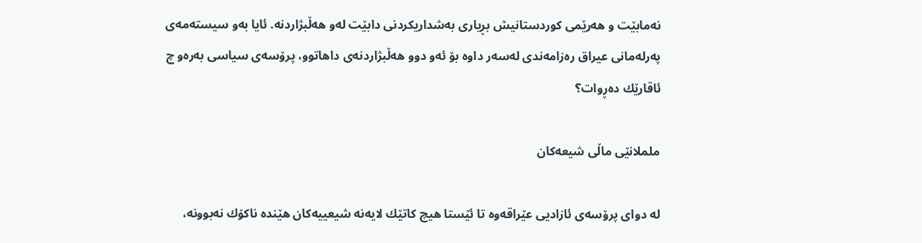نه‌مابێت و هه‌رێمی كوردستانیش بڕیاری به‌شداریكردنی دابێت له‌و هه‌ڵبژاردنه‌. ئایا به‌و سیسته‌مه‌ى په‌رله‌مانی عیراق ره‌زامه‌ندی له‌سه‌ر داوه‌ بۆ ئه‌و دوو هه‌ڵبژاردنه‌ی داهاتوو، پرۆسه‌ی سیاسی به‌ره‌و چ ئاقارێك ده‌ڕوات؟

ململانێى ماڵی شیعه‌كان

له‌ دوای پرۆسه‌ی ئازادیی عێراقەوە تا ئێستا هیچ كاتێك لایه‌نه‌ شیعییه‌كان هێنده‌ ناكۆك نه‌بوونه‌،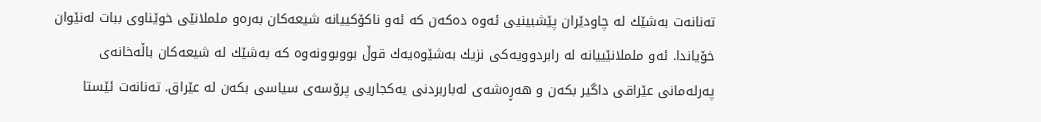ته‌نانه‌ت به‌شێك له‌ چاودێران پێشبینیی ئه‌وه‌ ده‌كه‌ن كه‌ ئه‌و ناكۆكییانه‌ شیعه‌كان به‌ره‌و ململانێی خوێناوی ببات له‌نێوان خۆیاندا. ئه‌و ململانێییانه‌ له‌ رابردوویه‌كی نزیك به‌شێوه‌یه‌ك قوڵ بووبوونه‌وه‌ كه‌ به‌شێك له‌ شیعه‌كان باڵه‌خانه‌ی په‌رله‌مانى عێراقی داگیر بكه‌ن و هه‌ڕه‌شه‌ی له‌باربردنی یه‌كجاریی پرۆسه‌ی سیاسی بكه‌ن له‌ عێراق. ته‌نانه‌ت ئێستا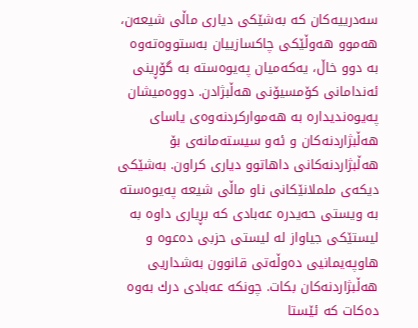سه‌درییه‌كان كه‌ به‌شێكی دیاری ماڵی شیعه‌ن، هه‌موو هه‌وڵێكی چاكسازییان به‌ستووەته‌وه‌ به‌ دوو خاڵ، یه‌كه‌میان په‌یوه‌سته‌ به‌ گۆڕینی ئه‌ندامانى كۆمسیۆنی هه‌ڵبژادن. دووه‌میشان په‌یوه‌ندیداره‌ به‌ هه‌مواركردنه‌وه‌ی یاسای هه‌ڵبژاردنه‌كان و ئه‌و سیسته‌مانه‌ى بۆ هه‌ڵبژاردنه‌كانى داهاتوو دیاری كراون. به‌شێكی دیكه‌ى ململانێكانى ناو ماڵی شیعه‌ په‌یوه‌سته‌ به‌ ویستی حه‌یدره‌ عه‌بادی كه‌ بڕیاری داوه‌ به‌ لیستێكی جیاواز له‌ لیستی حزبی ده‌عوه‌ و هاوپه‌یمانیی ده‌وڵه‌تی قانوون به‌شداریی هه‌ڵبژاردنه‌كان بكات. چونكه‌ عه‌بادی درك به‌وه‌ ده‌كات كه‌ ئێستا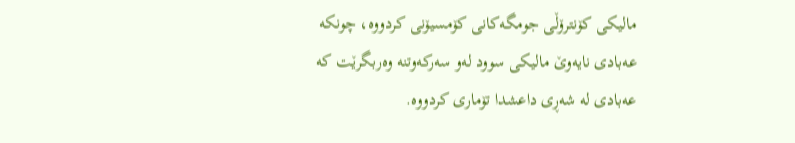مالیكی كۆنترۆڵی جومگه‌كانى كۆمسیۆنی كردووه‌، چونكه‌ عه‌بادی نایه‌وێ مالیكی سوود له‌و سه‌ركه‌وتنه‌ وه‌ربگرێت كه‌ عه‌بادی له‌ شه‌ڕی داعشدا تۆماری كردووه‌.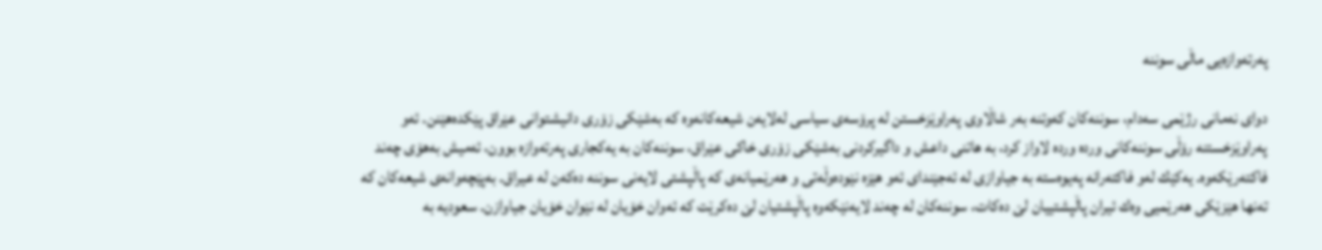په‌رته‌وازه‌یی ماڵی سوننه‌

دواى نه‌مانى رژێمی سه‌دام، سوننه‌كان كه‌وتنه‌ به‌ر شاڵاوی په‌راوێزخستن له‌ پرۆسه‌ی سیاسی له‌لایه‌ن شیعه‌كانه‌وه‌ كه‌ به‌شێكی زۆری دانیشتوانی عێراق پێكده‌هێنن. ئه‌و په‌راوێزخستنه‌ رۆڵی سوننه‌كانى ورده‌ ورده‌ لاواز كرد، به‌ هاتنی داعش و داگیركردنی به‌شێكی زۆری خاكی عێراق، سوننه‌كان به‌ یه‌كجاری په‌رته‌وازه‌ بوون، ئه‌میش به‌هۆی چه‌ند فاكته‌رێكه‌وه‌. یه‌كێك له‌و فاكته‌رانه‌ په‌یوه‌سته‌ به‌ جیاوازی له‌ ئه‌جێنداى ئه‌و هێزه‌ نێوده‌وڵه‌تی و هه‌رێمیانه‌ی كه‌ پاڵپشتی لایه‌نی سوننه‌ ده‌كەن له‌ عیراق. به‌پێچه‌وانه‌ى شیعه‌كان كه‌ ته‌نها هێزێكی هه‌رێمیی وه‌ك ئیران پاڵپشتییان لێ ده‌كات، سوننه‌كان له‌ چه‌ند لایه‌نێكه‌وه‌ پاڵپشتیان لێ ده‌كرێت كه‌ ئه‌وان خۆیان له‌ نێوان خۆیان جیاوازن. سعودیه‌ به‌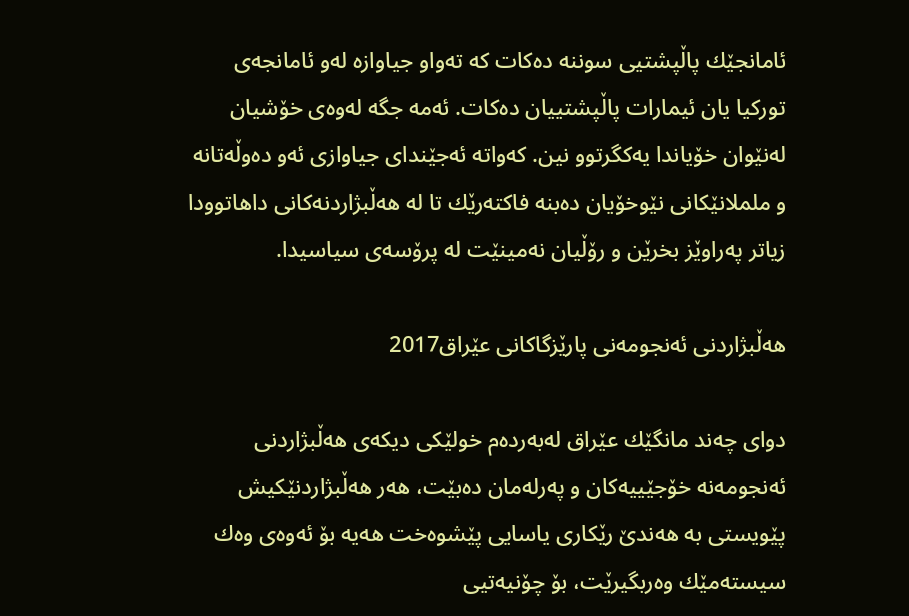ئامانجێك پاڵپشتیی سوننه‌ ده‌كات كه‌ ته‌واو جیاوازه‌ له‌و ئامانجه‌ی توركیا یان ئیمارات پاڵپشتییان ده‌كات. ئه‌مه‌ جگه‌ له‌وه‌ی خۆشیان له‌نێوان خۆیاندا یه‌كگرتوو نین. كه‌واته‌ ئه‌جێندای جیاوازى ئه‌و ده‌وڵه‌تانه‌ و ململانێكانی نێوخۆیان ده‌بنه‌ فاكته‌رێك تا له‌ هه‌ڵبژاردنه‌كانى داهاتوودا زیاتر په‌راوێز بخرێن و رۆڵیان نه‌مینێت له‌ پرۆسه‌ی سیاسیدا.

هه‌ڵبژاردنی ئه‌نجومه‌نی پارێزگاكانی عێراق2017

دوای چه‌ند مانگێك عێراق له‌به‌رده‌م خولێكی دیكه‌ی هه‌ڵبژاردنی ئه‌نجومه‌نه‌ خۆجێییه‌كان و په‌رله‌مان ده‌بێت، هه‌ر هه‌ڵبژاردنێكیش پێویستی به‌ هه‌ندێ رێكاری یاسایی پێشوه‌خت هه‌یه‌ بۆ ئه‌وه‌ی وه‌ك سیسته‌مێك وه‌ربگیرێت، بۆ چۆنیه‌تیی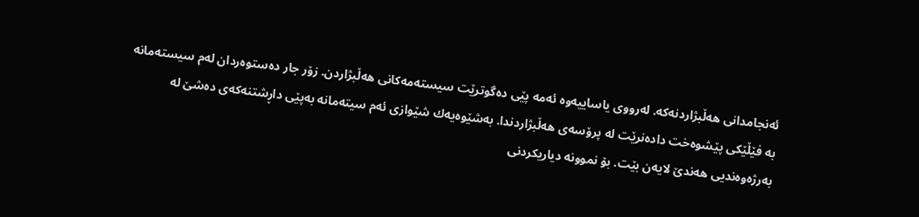ئه‌نجامدانی هه‌ڵبژاردنه‌كه‌. له‌رووی یاساییه‌وه‌ ئه‌مه‌ پێی ده‌گوترێت سیسته‌مه‌كانی هه‌ڵبژاردن. زۆر جار ده‌ستوه‌ردان له‌م سیسته‌مانه‌ به‌ فێڵێكی پێشوه‌خت داده‌نرێت له‌ پرۆسه‌ی هه‌ڵبژاردندا. به‌شێوه‌یه‌ك شێوازی ئه‌م سیته‌مانه‌ به‌پێی داڕشتنه‌كه‌ی ده‌شێ له‌ به‌رژه‌وه‌ندیی هه‌ندێ لایه‌ن بێت. بۆ نموونه‌ دیاریكردنی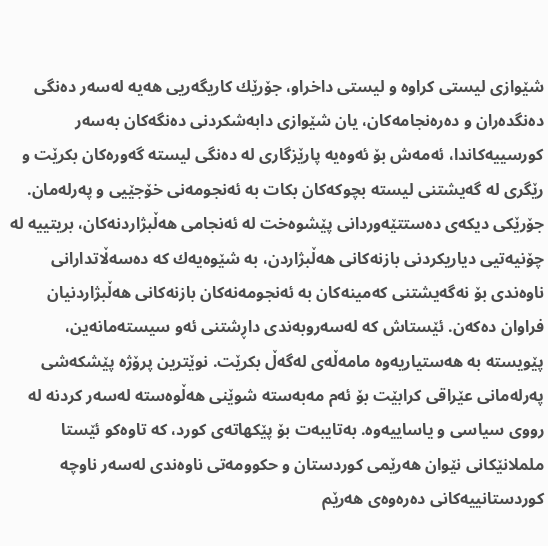شێوازی لیستی كراوه‌ و لیستی داخراو، جۆرێك كاریگه‌ریی هه‌یه‌ له‌سه‌ر ده‌نگی ده‌نگده‌ران و ده‌ره‌نجامه‌كان، یان شێوازی دابه‌شكردنی ده‌نگه‌كان به‌سه‌ر كورسییه‌كاندا، ئه‌مه‌ش بۆ ئه‌وه‌یه‌ پارێزگاری له‌ ده‌نگی لیسته‌ گه‌وره‌كان بكرێت و رێگری له‌ گه‌یشتنی لیسته‌ بچوكه‌كان بكات به‌ ئه‌نجومه‌نی خۆجێیی و په‌رله‌مان. جۆرێكی دیكه‌ی ده‌ستتێه‌وردانی پێشوه‌خت له‌ ئه‌نجامی هه‌ڵبژاردنه‌كان، بریتییه‌ له‌ چۆنیه‌تیی دیاریكردنی بازنه‌كانی هه‌ڵبژاردن، به‌ شێوه‌یه‌ك كه‌ ده‌سه‌ڵاتدارانی ناوه‌ندی بۆ نه‌گه‌یشتنی كه‌مینه‌كان به‌ ئه‌نجومه‌نه‌كان بازنه‌كانی هه‌ڵبژاردنیان فراوان دەکەن. ئێستاش كه‌ له‌سه‌روبه‌ندی داڕشتنی ئه‌و سیسته‌مانه‌ین، پێویسته‌ به‌ هه‌ستیاریه‌وه‌ مامه‌ڵه‌ی له‌گه‌ڵ بكرێت. نوێترین پرۆژه‌ پێشكه‌شی په‌رله‌مانی عێراقی كرابێت بۆ ئه‌م مه‌به‌سته‌ شوێنی هه‌ڵوه‌سته‌ له‌سه‌ر كردنه‌ له‌ رووی سیاسی و یاساییه‌وه‌. به‌تایبه‌ت بۆ پێكهاته‌ی كورد، كه‌ تاوه‌كو ئێستا ململانێكانی نێوان هه‌رێمی كوردستان و حكوومه‌تی ناوه‌ندی له‌سه‌ر ناوچه‌ كوردستانییه‌كانی ده‌ره‌وه‌ی هه‌رێم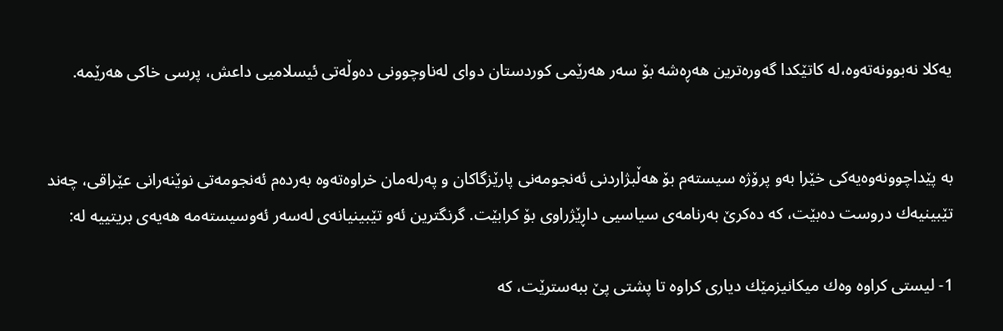یه‌كلا نه‌بوونەته‌وه‌،له‌ كاتێكدا گه‌وره‌ترین هه‌ڕه‌شه‌ بۆ سه‌ر هه‌رێمی كوردستان دوای له‌ناوچوونی ده‌وڵه‌تی ئیسلامیی داعش، پرسی خاكی هه‌رێمه‌.


به‌ پێداچوونه‌وه‌یه‌كی خێرا به‌و پرۆژه‌ سیسته‌م بۆ هه‌ڵبژاردنی ئه‌نجومه‌نی پارێزگاكان و په‌رله‌مان خراوه‌ته‌وه‌ به‌رده‌م ئه‌نجومه‌تی نوێنه‌رانى عێراقی، چه‌ند تێبینیه‌ك دروست ده‌بێت، كه‌ ده‌كرێ به‌رنامه‌ی سیاسیی داڕێژراوی بۆ كرابێت. گرنگترین ئه‌و تێبینیانه‌ی له‌سه‌ر ئه‌وسیسته‌مه‌ هه‌یه‌ی بریتییه‌ له‌:

1- لیستی كراوه‌ وه‌ك میكانیزمێك دیاری كراوه‌ تا پشتی پێ ببه‌سترێت، كه‌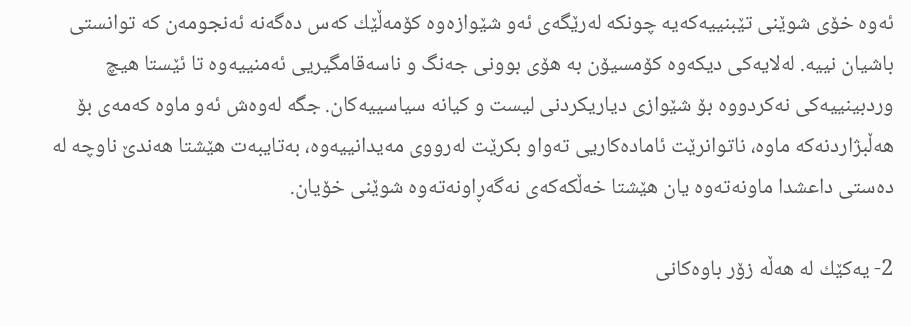ئه‌وه‌ خۆی شوێنی تێبنییه‌كه‌یه‌ چونكه‌ له‌رێگه‌ی ئه‌و شێوازه‌وه‌ كۆمه‌ڵێك كه‌س ده‌گه‌نه‌ ئه‌نجومه‌ن كه‌ توانستی باشیان نییه‌. له‌لایه‌كی دیكه‌وه‌ كۆمسیۆن به‌ هۆی بوونی جه‌نگ و ناسه‌قامگیریی ئه‌منییه‌وه‌ تا ئێستا هیچ وردبینییه‌كی نه‌كردووه‌ بۆ شێوازی دیاریكردنی لیست و كیانه‌ سیاسییه‌كان. جگه‌ له‌وه‌ش ئه‌و ماوه‌ كه‌مه‌ی بۆ هه‌ڵبژاردنه‌كه‌ ماوه‌، ناتوانرێت ئاماده‌كاریی ته‌واو بكرێت له‌رووی مه‌یدانییه‌وه‌، به‌تایبه‌ت هێشتا هه‌ندێ ناوچه‌ له‌ ده‌ستی داعشدا ماونه‌ته‌وه‌ یان هێشتا خه‌ڵكه‌كه‌ی نه‌گه‌ڕاونه‌ته‌وه‌ شوێنی خۆیان.

2- یه‌كێك له‌ هه‌ڵه‌ زۆر باوه‌كانی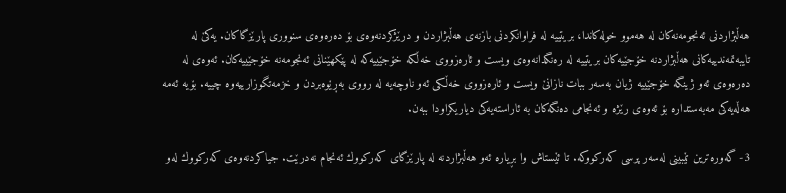هه‌ڵبژاردنی ئه‌نجومه‌نه‌كان له‌ هه‌موو خوله‌كاندا، بریتییه‌ له‌ فراوانكردنی بازنه‌ی هه‌ڵبژاردن و درێژكردنه‌وه‌ی بۆ ده‌ره‌وه‌ی سنووری پارێزگاكان. یه‌كێ له‌ تایبه‌تمه‌ندییه‌كانی هه‌ڵبژاردنه‌ خۆجێیه‌كان بریتییه‌ له‌ ره‌نگدانه‌وه‌ی ویست و ئاره‌زووی خه‌ڵكه‌ خۆجێییه‌كه‌ له‌ پێكهێنانی ئه‌نجومه‌نه‌ خۆجێییه‌كان. ئه‌وه‌ی له‌ ده‌ره‌وه‌ی ئه‌و ژینگه‌ خۆجێییه‌ ژیان به‌سه‌ر ببات نازانێ ویست و ئاره‌زووی خه‌ڵكی ئه‌و ناوچه‌یه‌ له‌ رووی به‌ڕێوه‌بردن و خزمه‌تگوزارییه‌وه‌ چییه‌. بۆیه‌ ئه‌مه‌ هه‌ڵه‌یه‌كی مه‌به‌ستداره‌ بۆ ئه‌وه‌ی رێژه‌ و ئه‌نجامی ده‌نگه‌كان به‌ ئاراسته‌یه‌كی دیاریكراودا ببه‌ن.

3- گه‌وره‌ترین تێبینی له‌سه‌ر پرسی كه‌ركووكه‌. تا ئێستاش وا بڕیاره‌ ئه‌و هه‌ڵبژاردنه‌ له‌ پارێزگای كه‌ركووك ئه‌نجام نه‌درێت. جیاكردنه‌وه‌ی كه‌ركووك له‌و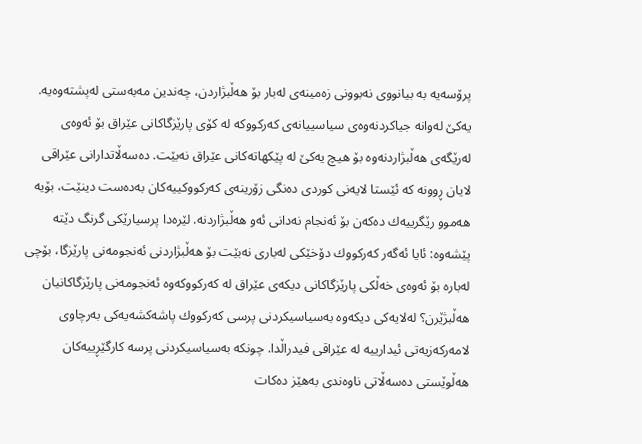پرۆسه‌یه‌ به‌ بیانووی نه‌بوونی زه‌مینه‌ی له‌بار بۆ هه‌ڵبژاردن، چه‌ندین مه‌به‌ستی له‌پشته‌وه‌یه‌. یه‌كێ له‌وانه‌ جیاكردنه‌وه‌ی سیاسییانه‌ی كه‌ركووكه‌ له‌ كۆی پارێزگاكانی عێراق بۆ ئه‌وه‌ی له‌رێگه‌ی هه‌ڵبژاردنه‌وه‌ بۆ هیچ یه‌كێ له‌ پێكهاته‌كانی عێراق نه‌بێت. ده‌سه‌ڵاتدارانی عێراقی لایان ڕوونه‌ كه‌ ئێستا لایه‌نی كوردی ده‌نگی زۆرینه‌ی كه‌ركووكییه‌كان به‌ده‌ست دینێت، بۆیه‌ هه‌موو رێگرییه‌ك ده‌كه‌ن بۆ ئه‌نجام نه‌دانی ئه‌و هه‌ڵبژاردنه‌. لێره‌دا پرسیارێكی گرنگ دێته‌ پێشه‌وه‌: ئایا ئه‌گه‌ر كه‌ركووك دۆخێكی له‌باری نه‌بێت بۆ هه‌ڵبژاردنی ئه‌نجومه‌نی پارێزگا، بۆچی له‌باره‌ بۆ ئه‌وه‌ی خه‌ڵكی پارێزگاكانی دیكه‌ی عێراق له‌ كه‌ركووكه‌وه‌ ئه‌نجومه‌نی پارێزگاكانیان هه‌ڵبژێرن؟ له‌لایه‌كی دیكه‌وه‌ به‌سیاسیكردنی پرسی كه‌ركووك پاشه‌كشه‌یه‌كی به‌رچاوی لامه‌ركه‌زیه‌تی ئیدارییه‌ له‌ عێراقی فیدراڵدا. چونكه‌ به‌سیاسیكردنی پرسه‌ كارگێڕییه‌كان هه‌ڵوێستی ده‌سه‌ڵاتی ناوه‌ندی به‌هێز ده‌كات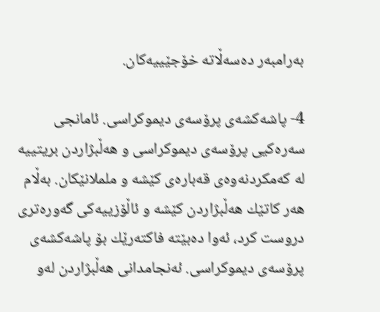به‌رامبه‌ر ده‌سه‌ڵاته‌ خۆجێییه‌كان.

4- پاشه‌كشه‌ی پرۆسه‌ی دیموكراسی. ئامانجی سه‌ره‌كیی پرۆسه‌ی دیموكراسی و هه‌ڵبژاردن بریتییه‌ له‌ كه‌مكردنه‌وه‌ی قه‌باره‌ی كێشه‌ و ململانێكان. به‌ڵام هه‌ر كاتێك هه‌ڵبژاردن كێشه‌ و ئاڵۆزییه‌كی گه‌وره‌تری دروست كرد، ئه‌وا ده‌بێته‌ فاكته‌رێك بۆ پاشه‌كشه‌ی پرۆسه‌ی دیموكراسی. ئه‌نجامدانی هه‌ڵبژاردن له‌و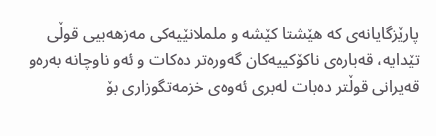پارێزگایانه‌ی كه‌ هێشتا كێشه‌ و ململانێیه‌كی مه‌زهه‌بیی قوڵی تێدایه‌، قه‌باره‌ی ناكۆكییه‌كان گه‌وره‌تر ده‌كات و ئه‌و ناوچانه‌ به‌ره‌و قه‌یرانی قوڵتر ده‌بات له‌بری ئه‌وه‌ی خزمه‌تگوزاری بۆ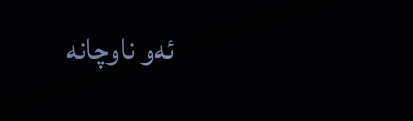ئه‌و ناوچانه‌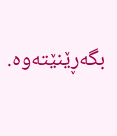بگه‌ڕێنێته‌وه‌.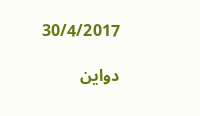30/4/2017

دواین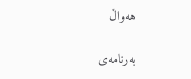هه‌واڵ

به‌رنامه‌ی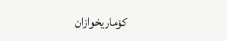کۆماریخوازان